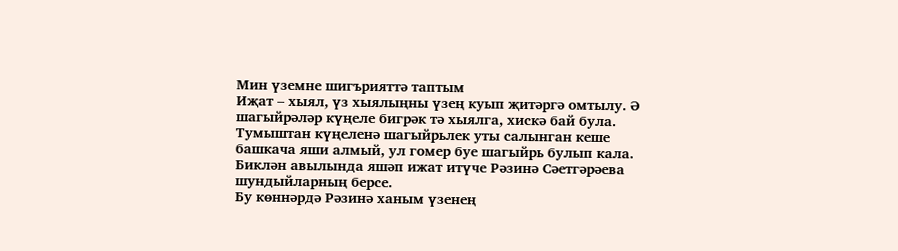Мин үземне шигърияттә таптым
Иҗат – хыял, үз хыялыңны үзең куып җитәргә омтылу. Ә шагыйрәләр күңеле бигрәк тә хыялга, хискә бай була. Тумыштан күңеленә шагыйрьлек уты салынган кеше башкача яши алмый, ул гомер буе шагыйрь булып кала. Биклән авылында яшәп ижат итүче Рәзинә Сәетгәрәева шундыйларның берсе.
Бу көннәрдә Рәзинә ханым үзенең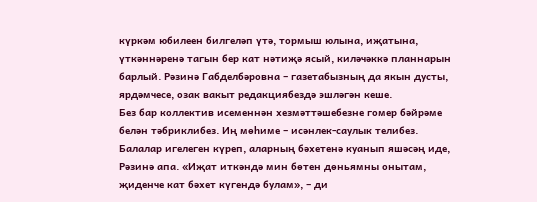күркәм юбилеен билгеләп үтә, тормыш юлына, иҗатына, үткәннәренә тагын бер кат нәтиҗә ясый, киләчәккә планнарын барлый. Рәзинә Габделбәровна – газетабызның да якын дусты, ярдәмчесе, озак вакыт редакциябездә эшләгән кеше.
Без бар коллектив исеменнән хезмәттәшебезне гомер бәйрәме белән тәбриклибез. Иң мөһиме – исәнлек-саулык телибез. Балалар игелеген күреп, аларның бәхетенә куанып яшәсәң иде, Рәзинә апа. «Иҗат иткәндә мин бөтен дөньямны онытам, җиденче кат бәхет күгендә булам», – ди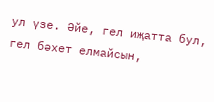ул үзе. Әйе, гел иҗатта бул, гел бәхет елмайсын,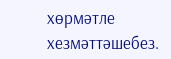хөрмәтле хезмәттәшебез.